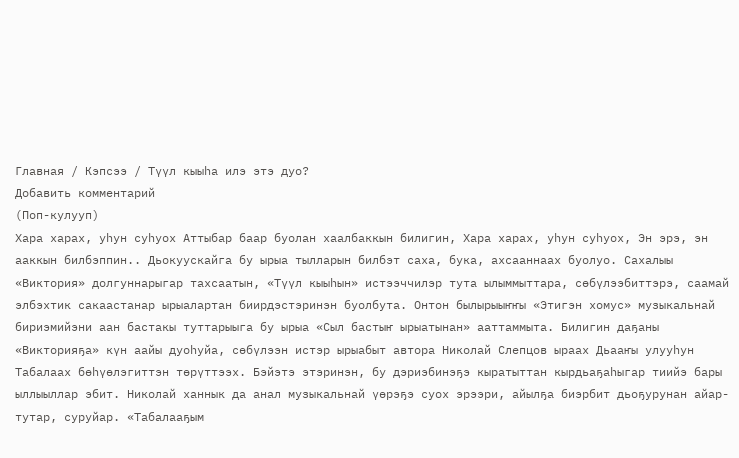Главная / Кэпсээ / Түүл кыыһа илэ этэ дуо?
Добавить комментарий
(Поп-кулууп)
Хара харах, уһун суһуох Аттыбар баар буолан хаалбаккын билигин, Хара харах, уһун суһуох, Эн эрэ, эн ааккын билбэппин.. Дьокуускайга бу ырыа тылларын билбэт саха, бука, ахсааннаах буолуо. Сахалыы «Виктория» долгуннарыгар тахсаатын, «Түүл кыыһын» истээччилэр тута ылыммыттара, сөбүлээбиттэрэ, саамай элбэхтик сакаастанар ырыалартан биирдэстэринэн буолбута. Онтон былырыыҥҥы «Этигэн хомус» музыкальнай бириэмийэни аан бастакы туттарыыга бу ырыа «Сыл бастыҥ ырыатынан» ааттаммыта. Билигин даҕаны «Викторияҕа» күн аайы дуоһуйа, сөбүлээн истэр ырыабыт автора Николай Слепцов ыраах Дьааҥы улууһун Табалаах бөһүөлэгиттэн төрүттээх. Бэйэтэ этэринэн, бу дэриэбинэҕэ кыратыттан кырдьаҕаһыгар тиийэ бары ыллыыллар эбит. Николай ханнык да анал музыкальнай үөрэҕэ суох эрээри, айылҕа биэрбит дьоҕурунан айар-тутар, суруйар. «Табалааҕым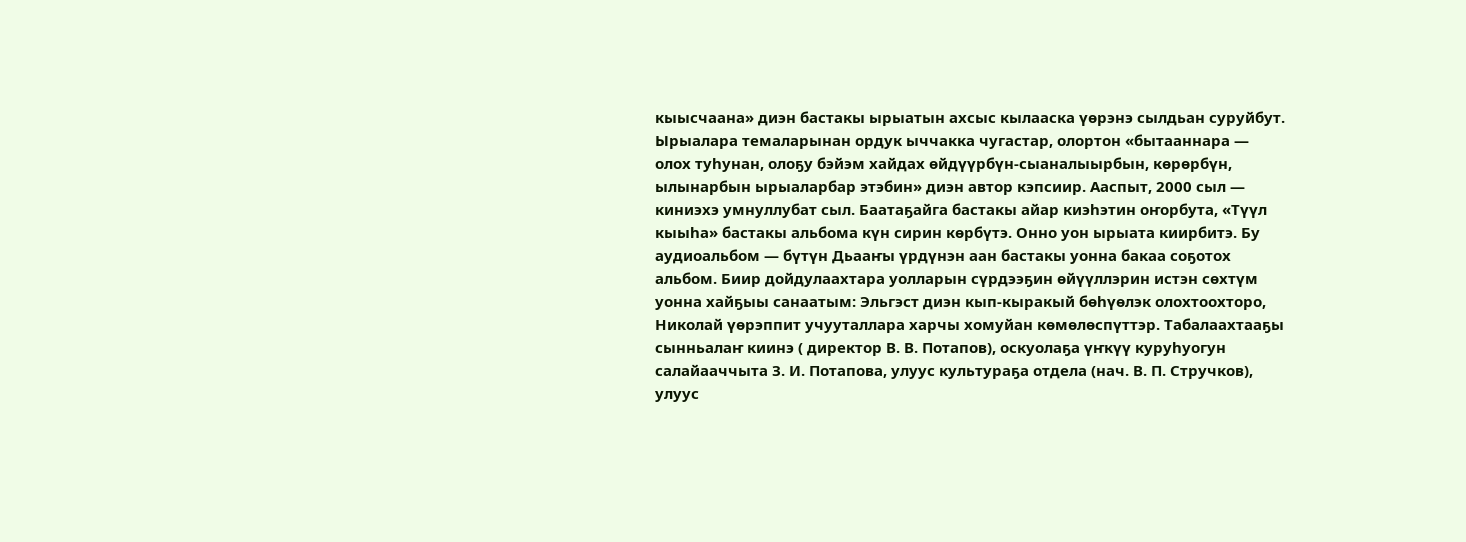кыысчаана» диэн бастакы ырыатын ахсыс кылааска үөрэнэ сылдьан суруйбут. Ырыалара темаларынан ордук ыччакка чугастар, олортон «бытааннара — олох туһунан, олоҕу бэйэм хайдах өйдүүрбүн-сыаналыырбын, көрөрбүн, ылынарбын ырыаларбар этэбин» диэн автор кэпсиир. Ааспыт, 2000 сыл — киниэхэ умнуллубат сыл. Баатаҕайга бастакы айар киэһэтин оҥорбута, «Түүл кыыһа» бастакы альбома күн сирин көрбүтэ. Онно уон ырыата киирбитэ. Бу аудиоальбом — бүтүн Дьааҥы үрдүнэн аан бастакы уонна бакаа соҕотох альбом. Биир дойдулаахтара уолларын сүрдээҕин өйүүллэрин истэн сөхтүм уонна хайҕыы санаатым: Эльгэст диэн кып-кыракый бөһүөлэк олохтоохторо, Николай үөрэппит учууталлара харчы хомуйан көмөлөспүттэр. Табалаахтааҕы сынньалаҥ киинэ ( директор В. В. Потапов), оскуолаҕа үҥкүү куруһуогун салайааччыта З. И. Потапова, улуус культураҕа отдела (нач. В. П. Стручков), улуус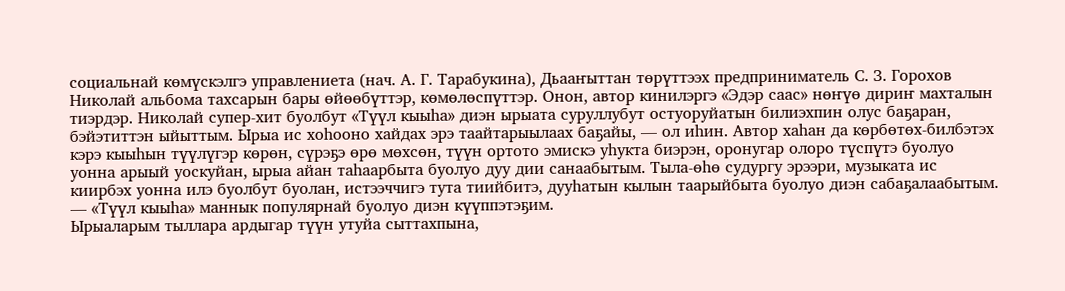социальнай көмүскэлгэ управлениета (нач. А. Г. Тарабукина), Дьааҥыттан төрүттээх предприниматель С. З. Горохов Николай альбома тахсарын бары өйөөбүттэр, көмөлөспүттэр. Онон, автор кинилэргэ «Эдэр саас» нөҥүө дириҥ махталын тиэрдэр. Николай супер-хит буолбут «Түүл кыыһа» диэн ырыата суруллубут остуоруйатын билиэхпин олус баҕаран, бэйэтиттэн ыйыттым. Ырыа ис хоһооно хайдах эрэ таайтарыылаах баҕайы, — ол иһин. Автор хаһан да көрбөтөх-билбэтэх кэрэ кыыһын түүлүгэр көрөн, сүрэҕэ өрө мөхсөн, түүн ортото эмискэ уһукта биэрэн, оронугар олоро түспүтэ буолуо уонна арыый уоскуйан, ырыа айан таһаарбыта буолуо дуу дии санаабытым. Тыла-өһө судургу эрээри, музыката ис киирбэх уонна илэ буолбут буолан, истээччигэ тута тиийбитэ, дууһатын кылын таарыйбыта буолуо диэн сабаҕалаабытым. — «Түүл кыыһа» маннык популярнай буолуо диэн күүппэтэҕим.
Ырыаларым тыллара ардыгар түүн утуйа сыттахпына,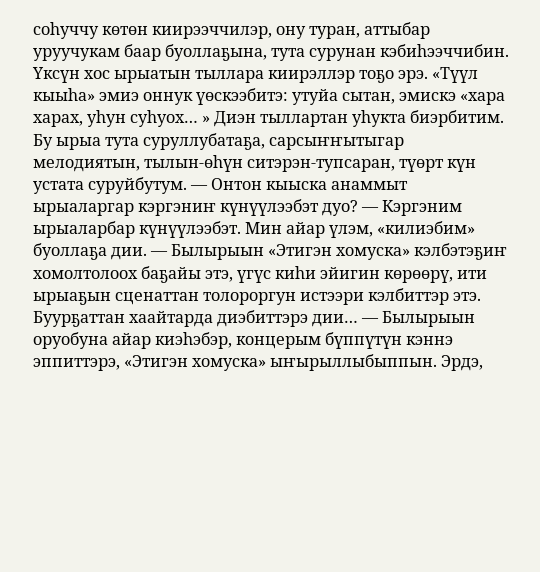соһуччу көтөн киирээччилэр, ону туран, аттыбар уруучукам баар буоллаҕына, тута сурунан кэбиһээччибин. Үксүн хос ырыатын тыллара киирэллэр тоҕо эрэ. «Түүл кыыһа» эмиэ оннук үөскээбитэ: утуйа сытан, эмискэ «хара харах, уһун суһуох… » Диэн тыллартан уһукта биэрбитим. Бу ырыа тута суруллубатаҕа, сарсыҥҥытыгар мелодиятын, тылын-өһүн ситэрэн-тупсаран, түөрт күн устата суруйбутум. — Онтон кыыска анаммыт ырыаларгар кэргэниҥ күнүүлээбэт дуо? — Кэргэним ырыаларбар күнүүлээбэт. Мин айар үлэм, «килиэбим» буоллаҕа дии. — Былырыын «Этигэн хомуска» кэлбэтэҕиҥ хомолтолоох баҕайы этэ, үгүс киһи эйигин көрөөрү, ити ырыаҕын сценаттан толороргун истээри кэлбиттэр этэ. Буурҕаттан хаайтарда диэбиттэрэ дии… — Былырыын оруобуна айар киэһэбэр, концерым бүппүтүн кэннэ эппиттэрэ, «Этигэн хомуска» ыҥырыллыбыппын. Эрдэ,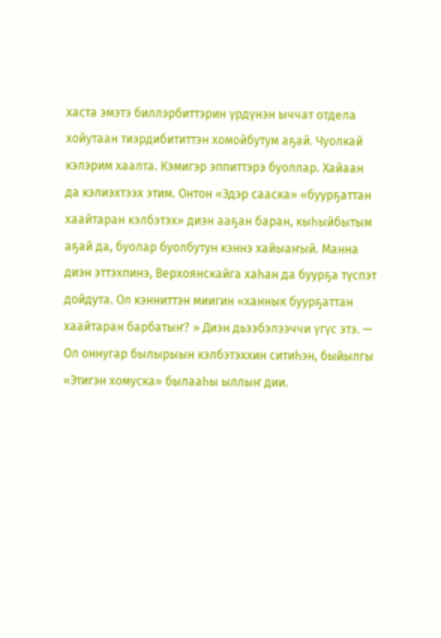хаста эмэтэ биллэрбиттэрин үрдүнэн ыччат отдела хойутаан тиэрдибититтэн хомойбутум аҕай. Чуолкай кэлэрим хаалта. Кэмигэр эппиттэрэ буоллар. Хайаан да кэлиэхтээх этим. Онтон «Эдэр сааска» «буурҕаттан хаайтаран кэлбэтэх» диэн ааҕан баран, кыһыйбытым аҕай да, буолар буолбутун кэннэ хайыаҥый. Манна диэн эттэхпинэ, Верхоянскайга хаһан да буурҕа түспэт дойдута. Ол кэнниттэн миигин «ханнык буурҕаттан хаайтаран барбатыҥ? » Диэн дьээбэлээччи үгүс этэ. — Ол оннугар былырыын кэлбэтэххин ситиһэн, быйылгы «Этигэн хомуска» былааһы ыллыҥ дии.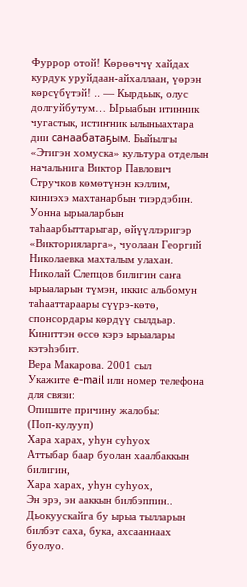Фуррор отой! Көрөөччү хайдах курдук уруйдаан-айхаллаан, үөрэн көрсүбүтэй! .. — Кырдьык, олус долгуйбутум… Ырыабын итинник чугастык, истиҥник ылыныахтара дии санаабатаҕым. Быйылгы «Этигэн хомуска» культура отделын начальнига Виктор Павлович Стручков көмөтүнэн кэллим, киниэхэ махтанарбын тиэрдэбин. Уонна ырыаларбын таһаарбыттарыгар, өйүүллэригэр «Викторияларга», чуолаан Георгий Николаевка махталым улахан. Николай Слепцов билигин саҥа ырыаларын түмэн, иккис альбомун таһааттараары сүүрэ-көтө, спонсордары көрдүү сылдьар. Киниттэн өссө кэрэ ырыалары кэтэһэбит.
Вера Макарова. 2001 сыл
Укажите e-mail или номер телефона для связи:
Опишите причину жалобы:
(Поп-кулууп)
Хара харах, уһун суһуох
Аттыбар баар буолан хаалбаккын билигин,
Хара харах, уһун суһуох,
Эн эрэ, эн ааккын билбэппин..
Дьокуускайга бу ырыа тылларын билбэт саха, бука, ахсааннаах буолуо.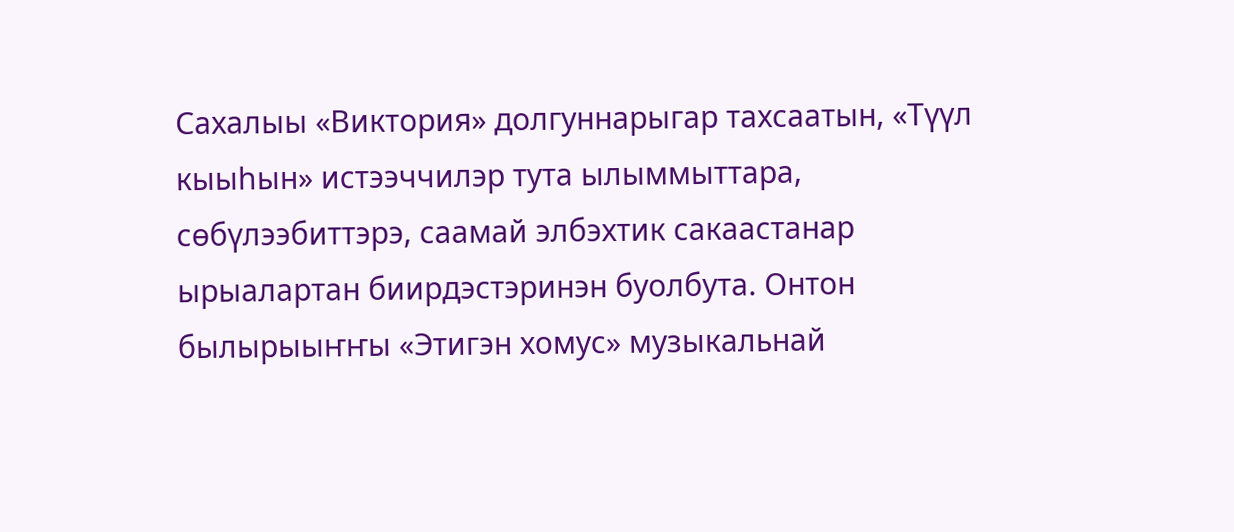Сахалыы «Виктория» долгуннарыгар тахсаатын, «Түүл кыыһын» истээччилэр тута ылыммыттара, сөбүлээбиттэрэ, саамай элбэхтик сакаастанар ырыалартан биирдэстэринэн буолбута. Онтон былырыыҥҥы «Этигэн хомус» музыкальнай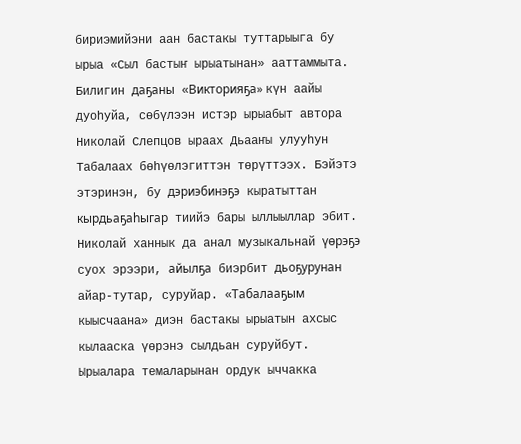бириэмийэни аан бастакы туттарыыга бу ырыа «Сыл бастыҥ ырыатынан» ааттаммыта.
Билигин даҕаны «Викторияҕа» күн аайы дуоһуйа, сөбүлээн истэр ырыабыт автора Николай Слепцов ыраах Дьааҥы улууһун Табалаах бөһүөлэгиттэн төрүттээх. Бэйэтэ этэринэн, бу дэриэбинэҕэ кыратыттан кырдьаҕаһыгар тиийэ бары ыллыыллар эбит. Николай ханнык да анал музыкальнай үөрэҕэ суох эрээри, айылҕа биэрбит дьоҕурунан айар-тутар, суруйар. «Табалааҕым кыысчаана» диэн бастакы ырыатын ахсыс кылааска үөрэнэ сылдьан суруйбут. Ырыалара темаларынан ордук ыччакка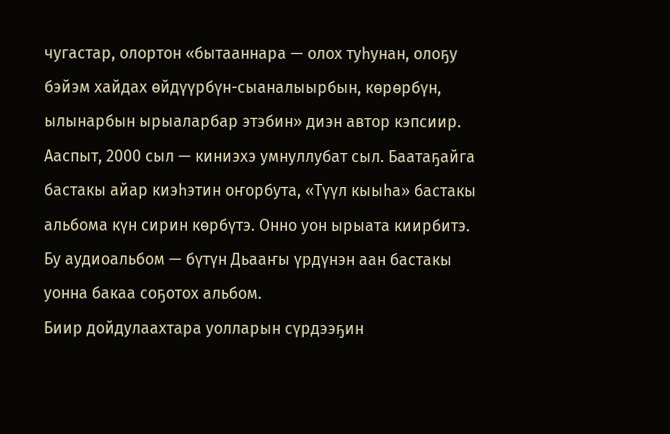чугастар, олортон «бытааннара — олох туһунан, олоҕу бэйэм хайдах өйдүүрбүн-сыаналыырбын, көрөрбүн, ылынарбын ырыаларбар этэбин» диэн автор кэпсиир.
Ааспыт, 2000 сыл — киниэхэ умнуллубат сыл. Баатаҕайга бастакы айар киэһэтин оҥорбута, «Түүл кыыһа» бастакы альбома күн сирин көрбүтэ. Онно уон ырыата киирбитэ. Бу аудиоальбом — бүтүн Дьааҥы үрдүнэн аан бастакы уонна бакаа соҕотох альбом.
Биир дойдулаахтара уолларын сүрдээҕин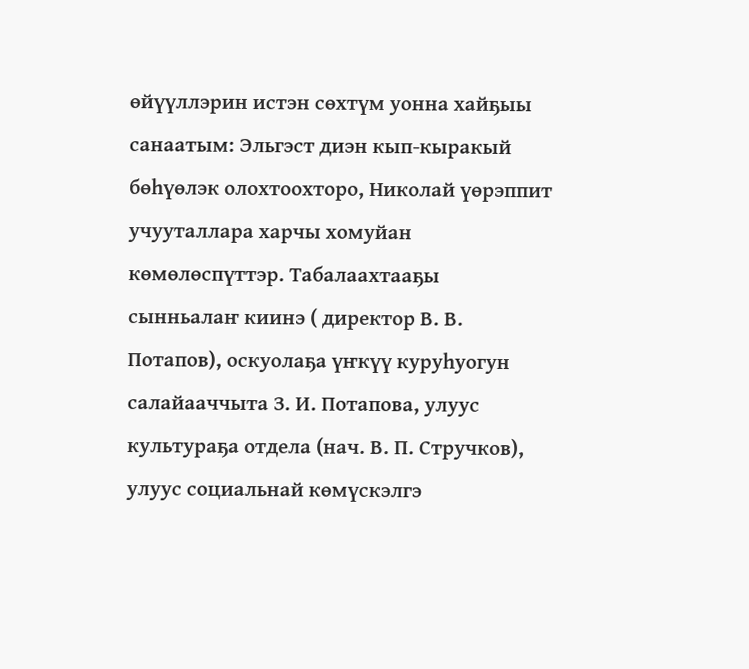өйүүллэрин истэн сөхтүм уонна хайҕыы санаатым: Эльгэст диэн кып-кыракый бөһүөлэк олохтоохторо, Николай үөрэппит учууталлара харчы хомуйан көмөлөспүттэр. Табалаахтааҕы сынньалаҥ киинэ ( директор В. В. Потапов), оскуолаҕа үҥкүү куруһуогун салайааччыта З. И. Потапова, улуус культураҕа отдела (нач. В. П. Стручков), улуус социальнай көмүскэлгэ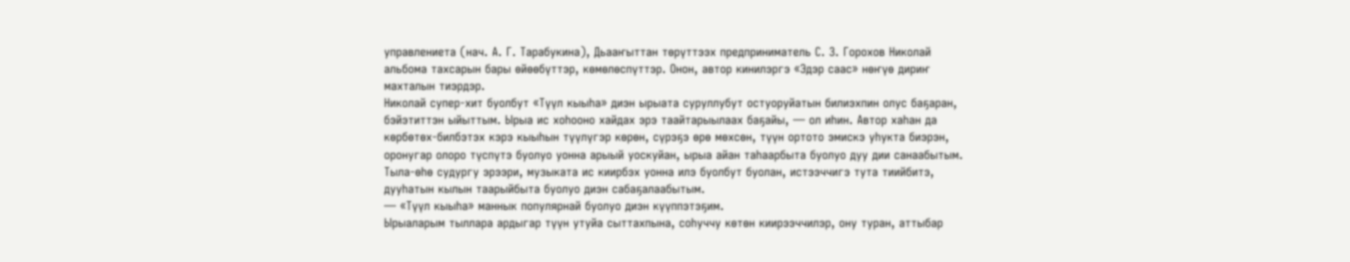управлениета (нач. А. Г. Тарабукина), Дьааҥыттан төрүттээх предприниматель С. З. Горохов Николай альбома тахсарын бары өйөөбүттэр, көмөлөспүттэр. Онон, автор кинилэргэ «Эдэр саас» нөҥүө дириҥ махталын тиэрдэр.
Николай супер-хит буолбут «Түүл кыыһа» диэн ырыата суруллубут остуоруйатын билиэхпин олус баҕаран, бэйэтиттэн ыйыттым. Ырыа ис хоһооно хайдах эрэ таайтарыылаах баҕайы, — ол иһин. Автор хаһан да көрбөтөх-билбэтэх кэрэ кыыһын түүлүгэр көрөн, сүрэҕэ өрө мөхсөн, түүн ортото эмискэ уһукта биэрэн, оронугар олоро түспүтэ буолуо уонна арыый уоскуйан, ырыа айан таһаарбыта буолуо дуу дии санаабытым. Тыла-өһө судургу эрээри, музыката ис киирбэх уонна илэ буолбут буолан, истээччигэ тута тиийбитэ, дууһатын кылын таарыйбыта буолуо диэн сабаҕалаабытым.
— «Түүл кыыһа» маннык популярнай буолуо диэн күүппэтэҕим.
Ырыаларым тыллара ардыгар түүн утуйа сыттахпына, соһуччу көтөн киирээччилэр, ону туран, аттыбар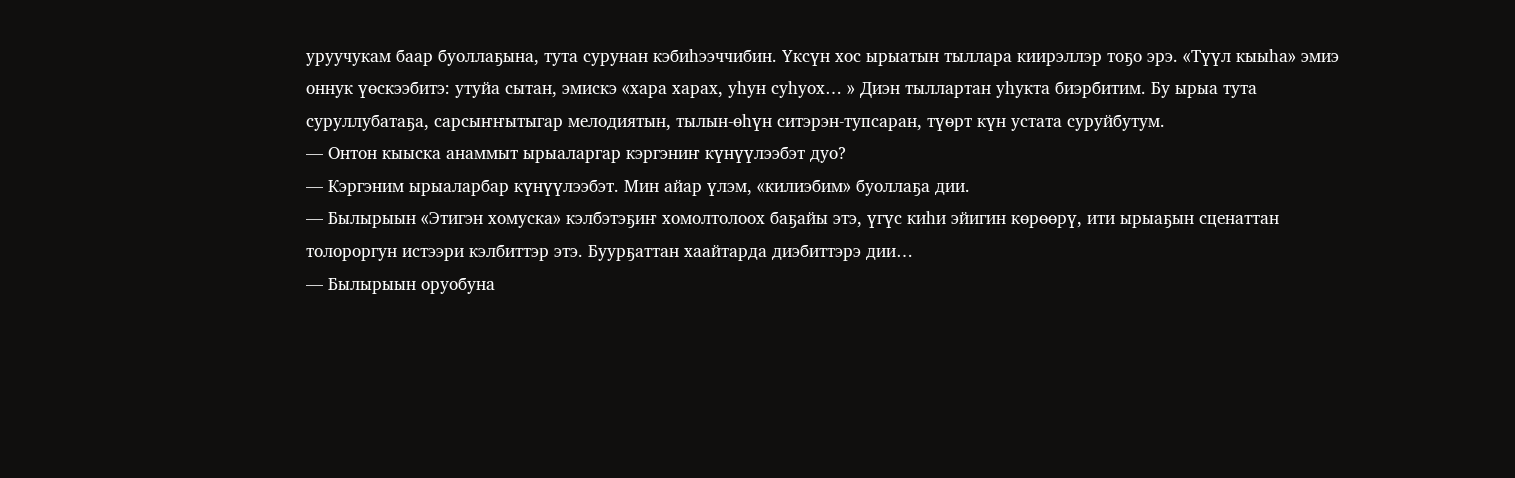уруучукам баар буоллаҕына, тута сурунан кэбиһээччибин. Үксүн хос ырыатын тыллара киирэллэр тоҕо эрэ. «Түүл кыыһа» эмиэ оннук үөскээбитэ: утуйа сытан, эмискэ «хара харах, уһун суһуох… » Диэн тыллартан уһукта биэрбитим. Бу ырыа тута суруллубатаҕа, сарсыҥҥытыгар мелодиятын, тылын-өһүн ситэрэн-тупсаран, түөрт күн устата суруйбутум.
— Онтон кыыска анаммыт ырыаларгар кэргэниҥ күнүүлээбэт дуо?
— Кэргэним ырыаларбар күнүүлээбэт. Мин айар үлэм, «килиэбим» буоллаҕа дии.
— Былырыын «Этигэн хомуска» кэлбэтэҕиҥ хомолтолоох баҕайы этэ, үгүс киһи эйигин көрөөрү, ити ырыаҕын сценаттан толороргун истээри кэлбиттэр этэ. Буурҕаттан хаайтарда диэбиттэрэ дии…
— Былырыын оруобуна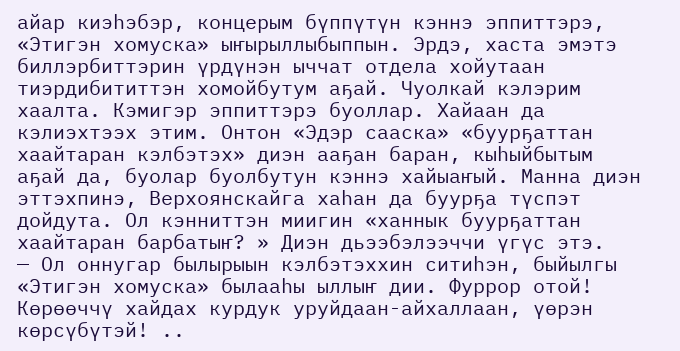айар киэһэбэр, концерым бүппүтүн кэннэ эппиттэрэ, «Этигэн хомуска» ыҥырыллыбыппын. Эрдэ, хаста эмэтэ биллэрбиттэрин үрдүнэн ыччат отдела хойутаан тиэрдибититтэн хомойбутум аҕай. Чуолкай кэлэрим хаалта. Кэмигэр эппиттэрэ буоллар. Хайаан да кэлиэхтээх этим. Онтон «Эдэр сааска» «буурҕаттан хаайтаран кэлбэтэх» диэн ааҕан баран, кыһыйбытым аҕай да, буолар буолбутун кэннэ хайыаҥый. Манна диэн эттэхпинэ, Верхоянскайга хаһан да буурҕа түспэт дойдута. Ол кэнниттэн миигин «ханнык буурҕаттан хаайтаран барбатыҥ? » Диэн дьээбэлээччи үгүс этэ.
— Ол оннугар былырыын кэлбэтэххин ситиһэн, быйылгы «Этигэн хомуска» былааһы ыллыҥ дии. Фуррор отой! Көрөөччү хайдах курдук уруйдаан-айхаллаан, үөрэн көрсүбүтэй! ..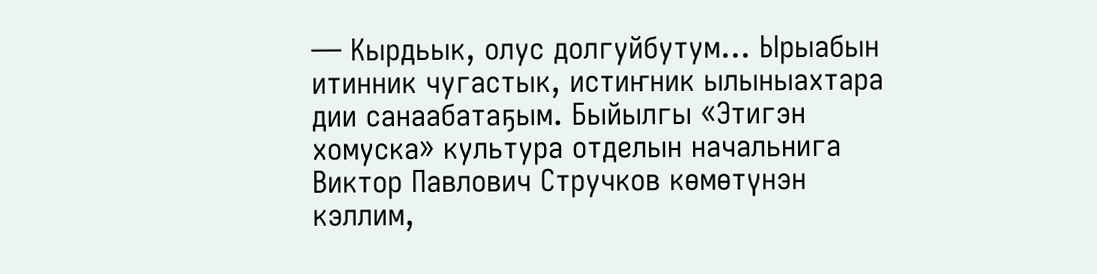— Кырдьык, олус долгуйбутум… Ырыабын итинник чугастык, истиҥник ылыныахтара дии санаабатаҕым. Быйылгы «Этигэн хомуска» культура отделын начальнига Виктор Павлович Стручков көмөтүнэн кэллим,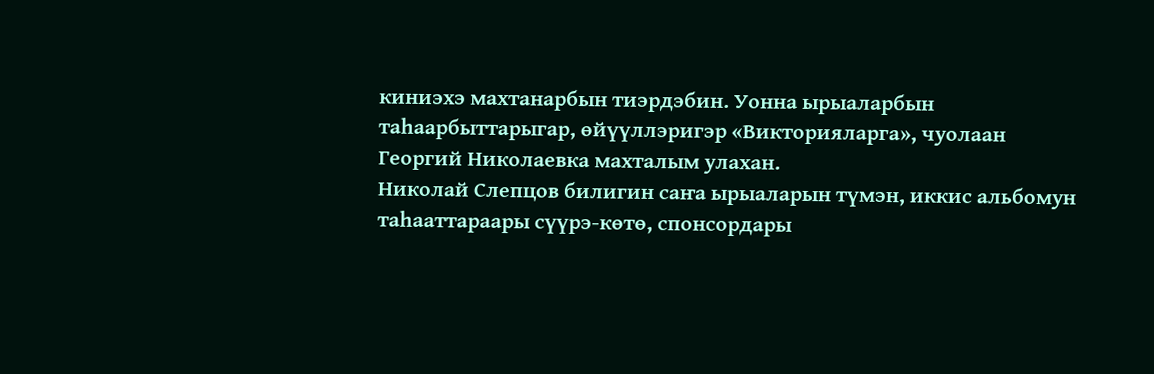киниэхэ махтанарбын тиэрдэбин. Уонна ырыаларбын таһаарбыттарыгар, өйүүллэригэр «Викторияларга», чуолаан Георгий Николаевка махталым улахан.
Николай Слепцов билигин саҥа ырыаларын түмэн, иккис альбомун таһааттараары сүүрэ-көтө, спонсордары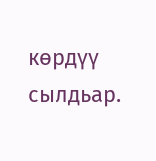көрдүү сылдьар.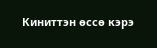Киниттэн өссө кэрэ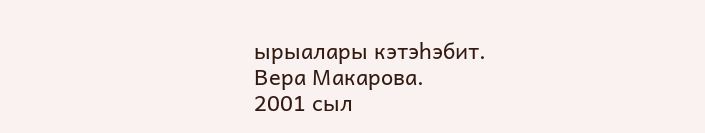ырыалары кэтэһэбит.
Вера Макарова.
2001 сыл